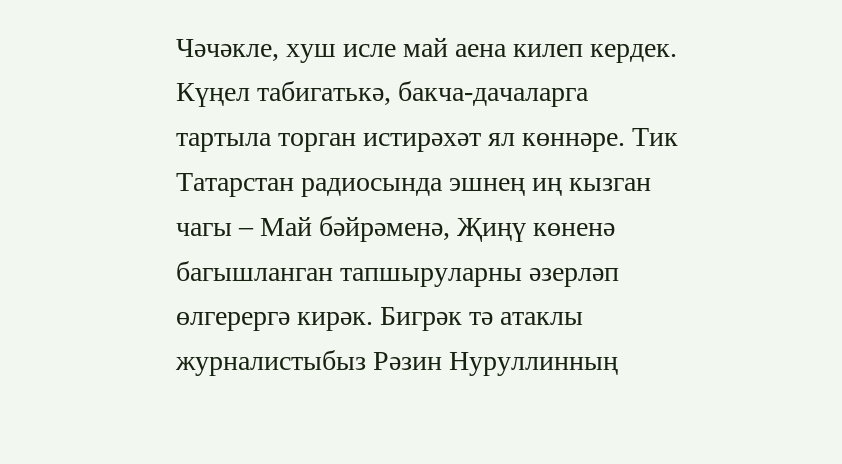Чәчәкле, хуш исле май аена килеп кердек. Күңел табигатькә, бакча-дачаларга тартыла торган истирәхәт ял көннәре. Тик Татарстан радиосында эшнең иң кызган чагы – Май бәйрәменә, Җиңү көненә багышланган тапшыруларны әзерләп өлгерергә кирәк. Бигрәк тә атаклы журналистыбыз Рәзин Нуруллинның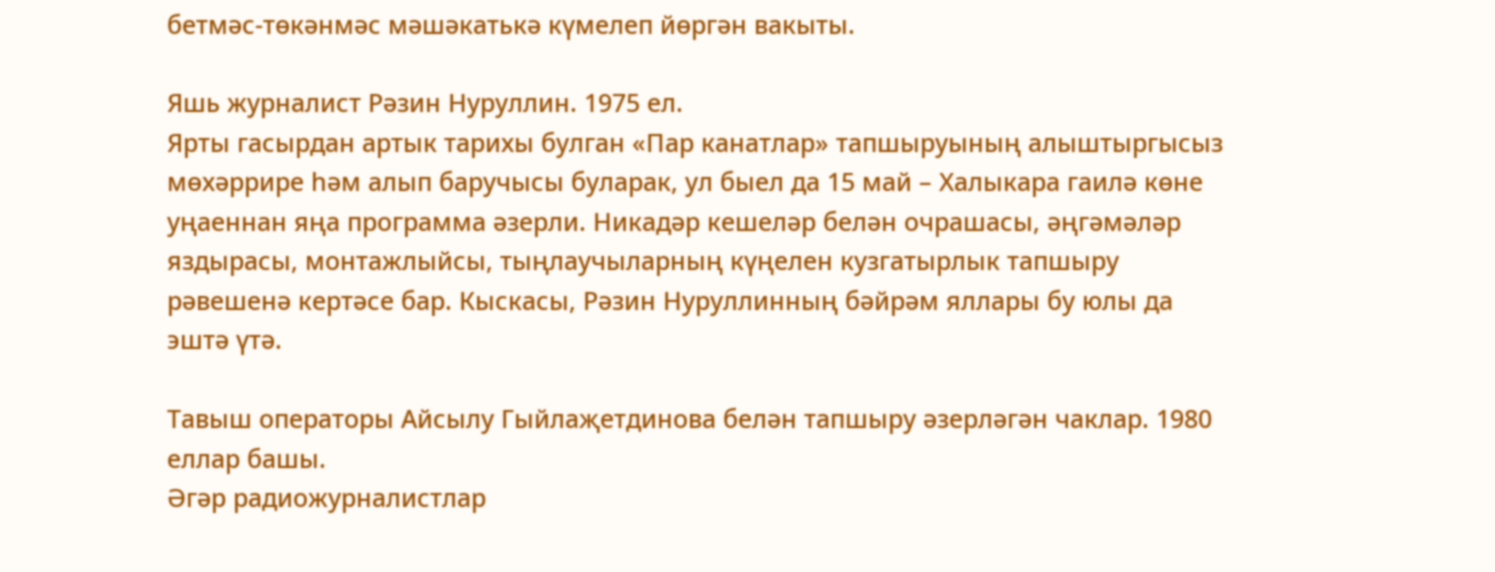бетмәс-төкәнмәс мәшәкатькә күмелеп йөргән вакыты.

Яшь журналист Рәзин Нуруллин. 1975 ел.
Ярты гасырдан артык тарихы булган «Пар канатлар» тапшыруының алыштыргысыз мөхәррире һәм алып баручысы буларак, ул быел да 15 май – Халыкара гаилә көне уңаеннан яңа программа әзерли. Никадәр кешеләр белән очрашасы, әңгәмәләр яздырасы, монтажлыйсы, тыңлаучыларның күңелен кузгатырлык тапшыру рәвешенә кертәсе бар. Кыскасы, Рәзин Нуруллинның бәйрәм яллары бу юлы да эштә үтә.

Тавыш операторы Айсылу Гыйлаҗетдинова белән тапшыру әзерләгән чаклар. 1980 еллар башы.
Әгәр радиожурналистлар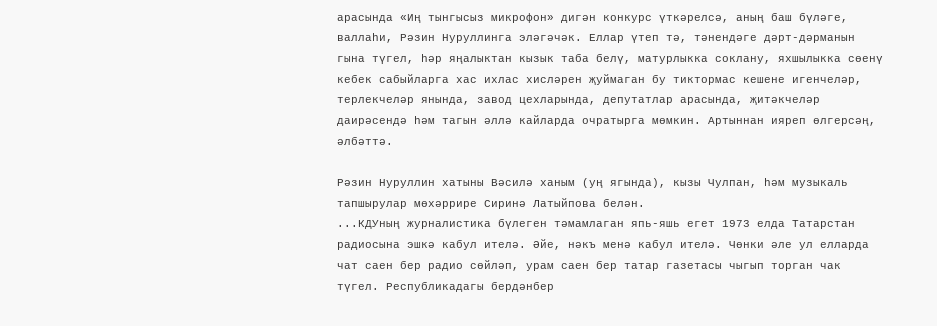арасында «Иң тынгысыз микрофон» дигән конкурс үткәрелсә, аның баш бүләге, валлаһи, Рәзин Нуруллинга эләгәчәк. Еллар үтеп тә, тәнендәге дәрт-дәрманын гына түгел, һәр яңалыктан кызык таба белү, матурлыкка соклану, яхшылыкка сөенү кебек сабыйларга хас ихлас хисләрен җуймаган бу тиктормас кешене игенчеләр, терлекчеләр янында, завод цехларында, депутатлар арасында, җитәкчеләр даирәсендә һәм тагын әллә кайларда очратырга мөмкин. Артыннан ияреп өлгерсәң, әлбәттә.

Рәзин Нуруллин хатыны Вәсилә ханым (уң ягында), кызы Чулпан, һәм музыкаль тапшырулар мөхәррире Сиринә Латыйпова белән.
...КДУның журналистика бүлеген тәмамлаган япь-яшь егет 1973 елда Татарстан радиосына эшкә кабул ителә. Әйе, нәкъ менә кабул ителә. Чөнки әле ул елларда чат саен бер радио сөйләп, урам саен бер татар газетасы чыгып торган чак түгел. Республикадагы бердәнбер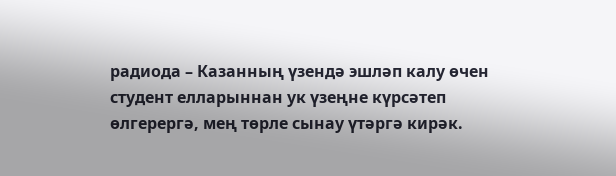радиода – Казанның үзендә эшләп калу өчен студент елларыннан ук үзеңне күрсәтеп өлгерергә, мең төрле сынау үтәргә кирәк.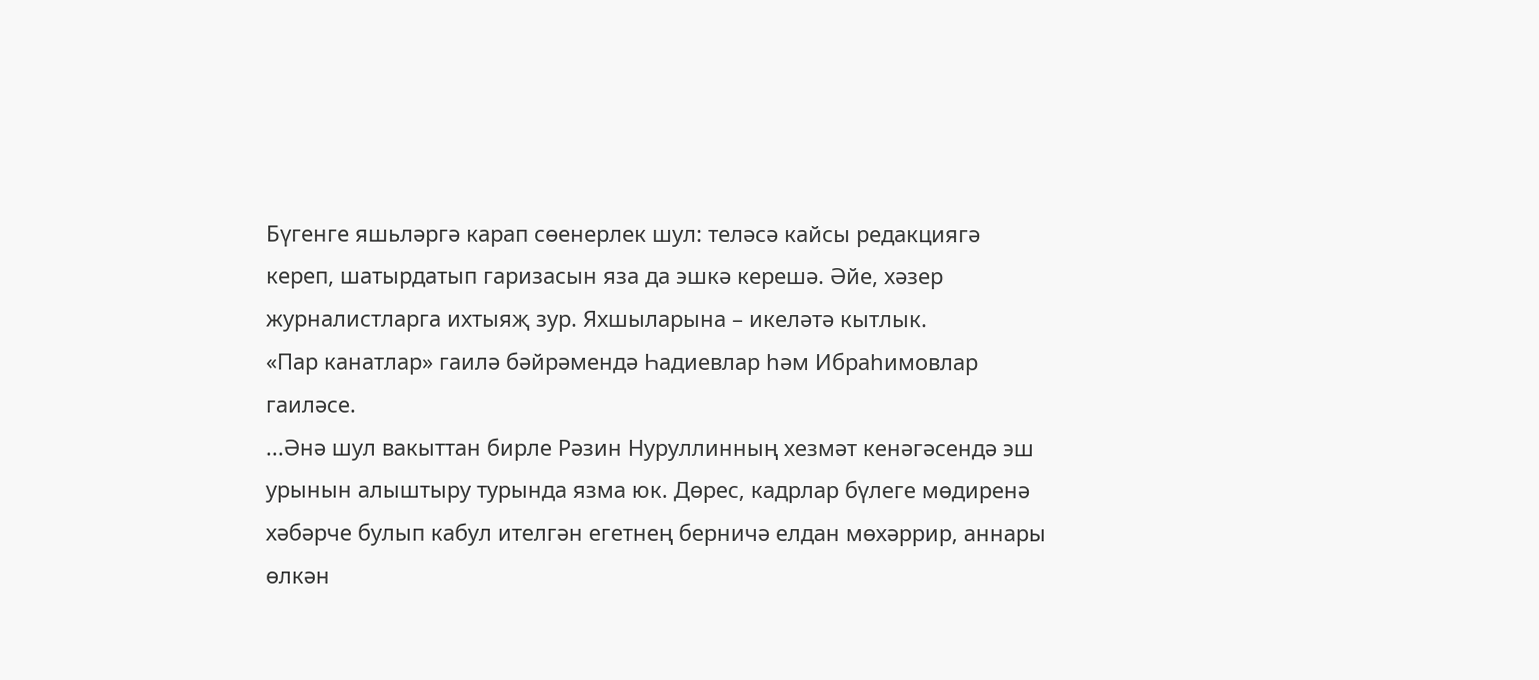Бүгенге яшьләргә карап сөенерлек шул: теләсә кайсы редакциягә кереп, шатырдатып гаризасын яза да эшкә керешә. Әйе, хәзер журналистларга ихтыяҗ зур. Яхшыларына – икеләтә кытлык.
«Пар канатлар» гаилә бәйрәмендә Һадиевлар һәм Ибраһимовлар гаиләсе.
...Әнә шул вакыттан бирле Рәзин Нуруллинның хезмәт кенәгәсендә эш урынын алыштыру турында язма юк. Дөрес, кадрлар бүлеге мөдиренә хәбәрче булып кабул ителгән егетнең берничә елдан мөхәррир, аннары өлкән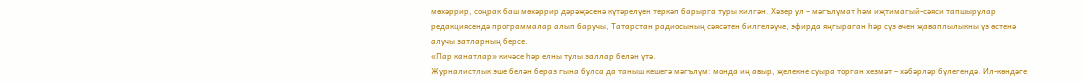мөхәррир, соңрак баш мөхәррир дәрәҗәсенә күтәрелүен теркәп барырга туры килгән. Хәзер ул – мәгълүмат һәм иҗтимагый-сәяси тапшырулар редакциясендә программалар алып баручы, Татарстан радиосының сәясәтен билгеләүче, эфирда яңгыраган һәр сүз өчен җаваплылыкны үз өстенә алучы затларның берсе.
«Пар канатлар» кичәсе һәр елны тулы заллар белән үтә.
Журналистлык эше белән бераз гына булса да таныш кешегә мәгълүм: монда иң авыр, җелекне суыра торган хезмәт – хәбәрләр бүлегендә. Ил-көндәге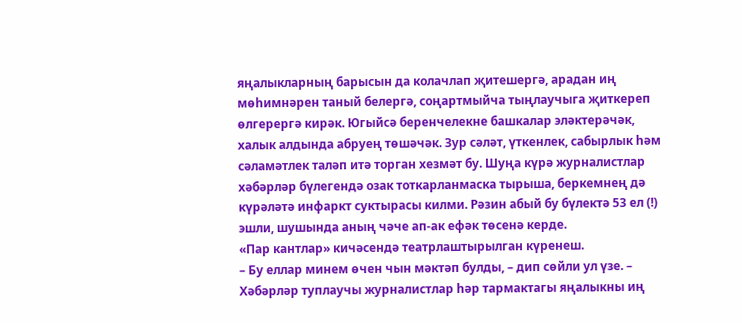яңалыкларның барысын да колачлап җитешергә, арадан иң мөһимнәрен таный белергә, соңартмыйча тыңлаучыга җиткереп өлгерергә кирәк. Югыйсә беренчелекне башкалар эләктерәчәк, халык алдында абруең төшәчәк. Зур сәләт, үткенлек, сабырлык һәм сәламәтлек таләп итә торган хезмәт бу. Шуңа күрә журналистлар хәбәрләр бүлегендә озак тоткарланмаска тырыша, беркемнең дә күрәләтә инфаркт суктырасы килми. Рәзин абый бу бүлектә 53 ел (!) эшли, шушында аның чәче ап-ак ефәк төсенә керде.
«Пар кантлар» кичәсендә театрлаштырылган күренеш.
– Бу еллар минем өчен чын мәктәп булды, – дип сөйли ул үзе. – Хәбәрләр туплаучы журналистлар һәр тармактагы яңалыкны иң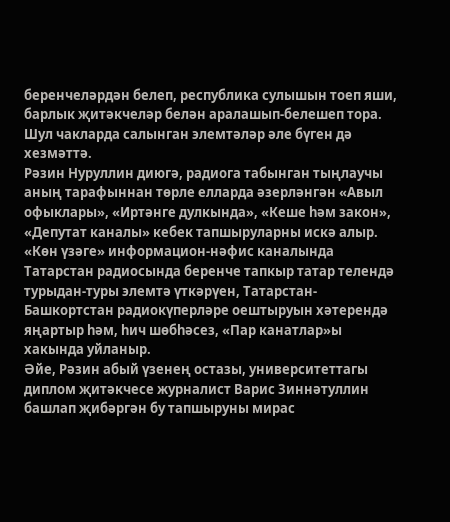беренчеләрдән белеп, республика сулышын тоеп яши, барлык җитәкчеләр белән аралашып-белешеп тора. Шул чакларда салынган элемтәләр әле бүген дә хезмәттә.
Рәзин Нуруллин диюгә, радиога табынган тыңлаучы аның тарафыннан төрле елларда әзерләнгән «Авыл офыклары», «Иртәнге дулкында», «Кеше һәм закон», «Депутат каналы» кебек тапшыруларны искә алыр. «Көн үзәге» информацион-нәфис каналында Татарстан радиосында беренче тапкыр татар телендә турыдан-туры элемтә үткәрүен, Татарстан-Башкортстан радиокүперләре оештыруын хәтерендә яңартыр һәм, һич шөбһәсез, «Пар канатлар»ы хакында уйланыр.
Әйе, Рәзин абый үзенең остазы, университеттагы диплом җитәкчесе журналист Варис Зиннәтуллин башлап җибәргән бу тапшыруны мирас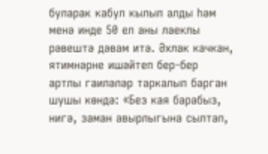буларак кабул кылып алды һәм менә инде 50 ел аны лаеклы рәвештә дәвам итә. Әхлак качкан, ятимнәрне ишәйтеп бер-бер артлы гаиләләр таркалып барган шушы көндә: «Без кая барабыз, нигә, заман авырлыгына сылтап,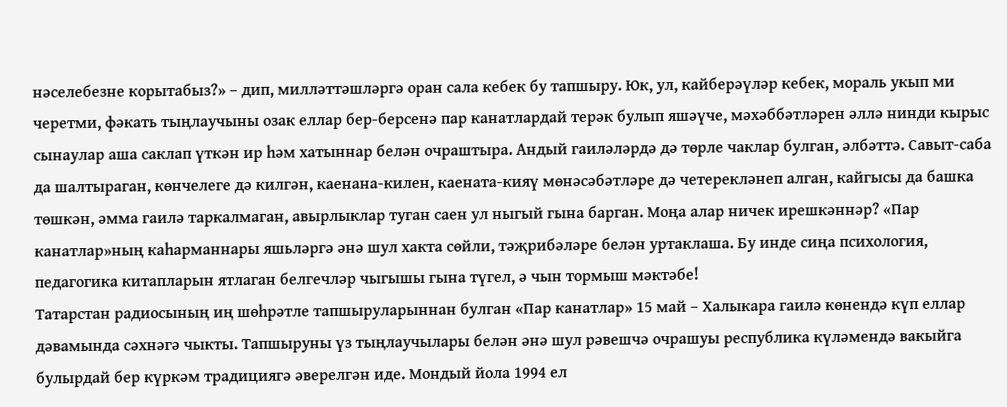нәселебезне корытабыз?» – дип, милләттәшләргә оран сала кебек бу тапшыру. Юк, ул, кайберәүләр кебек, мораль укып ми черетми, фәкать тыңлаучыны озак еллар бер-берсенә пар канатлардай терәк булып яшәүче, мәхәббәтләрен әллә нинди кырыс сынаулар аша саклап үткән ир һәм хатыннар белән очраштыра. Андый гаиләләрдә дә төрле чаклар булган, әлбәттә. Савыт-саба да шалтыраган, көнчелеге дә килгән, каенана-килен, каената-кияү мөнәсәбәтләре дә четерекләнеп алган, кайгысы да башка төшкән, әмма гаилә таркалмаган, авырлыклар туган саен ул ныгый гына барган. Моңа алар ничек ирешкәннәр? «Пар канатлар»ның каһарманнары яшьләргә әнә шул хакта сөйли, тәҗрибәләре белән уртаклаша. Бу инде сиңа психология, педагогика китапларын ятлаган белгечләр чыгышы гына түгел, ә чын тормыш мәктәбе!
Татарстан радиосының иң шөһрәтле тапшыруларыннан булган «Пар канатлар» 15 май – Халыкара гаилә көнендә күп еллар дәвамында сәхнәгә чыкты. Тапшыруны үз тыңлаучылары белән әнә шул рәвешчә очрашуы республика күләмендә вакыйга булырдай бер күркәм традициягә әверелгән иде. Мондый йола 1994 ел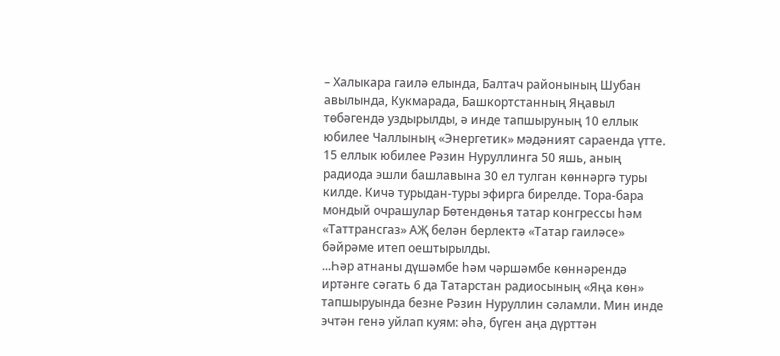– Халыкара гаилә елында, Балтач районының Шубан авылында, Кукмарада, Башкортстанның Яңавыл төбәгендә уздырылды, ә инде тапшыруның 10 еллык юбилее Чаллының «Энергетик» мәдәният сараенда үтте. 15 еллык юбилее Рәзин Нуруллинга 50 яшь, аның радиода эшли башлавына 30 ел тулган көннәргә туры килде. Кичә турыдан-туры эфирга бирелде. Тора-бара мондый очрашулар Бөтендөнья татар конгрессы һәм «Таттрансгаз» АҖ белән берлектә «Татар гаиләсе» бәйрәме итеп оештырылды.
...Һәр атнаны дүшәмбе һәм чәршәмбе көннәрендә иртәнге сәгать 6 да Татарстан радиосының «Яңа көн» тапшыруында безне Рәзин Нуруллин сәламли. Мин инде эчтән генә уйлап куям: әһә, бүген аңа дүрттән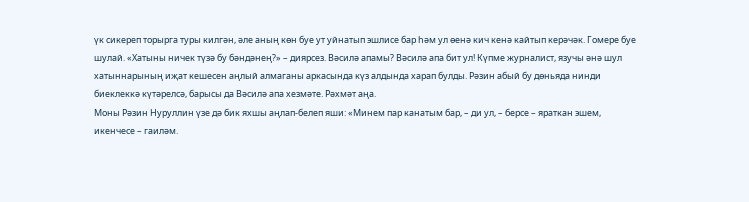үк сикереп торырга туры килгән, әле аның көн буе ут уйнатып эшлисе бар һәм ул өенә кич кенә кайтып керәчәк. Гомере буе шулай. «Хатыны ничек түзә бу бәндәнең?» – диярсез. Вәсилә апамы? Вәсилә апа бит ул! Күпме журналист, язучы әнә шул хатыннарының иҗат кешесен аңлый алмаганы аркасында күз алдында харап булды. Рәзин абый бу дөньяда нинди биеклеккә күтәрелсә, барысы да Вәсилә апа хезмәте. Рәхмәт аңа.
Моны Рәзин Нуруллин үзе дә бик яхшы аңлап-белеп яши: «Минем пар канатым бар, – ди ул, – берсе – яраткан эшем, икенчесе – гаиләм.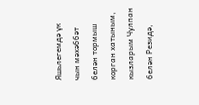Яшьлегемдә үк чын мәхәббәт белән тормыш корган хатыным, кызларым Чулпан белән Резидә,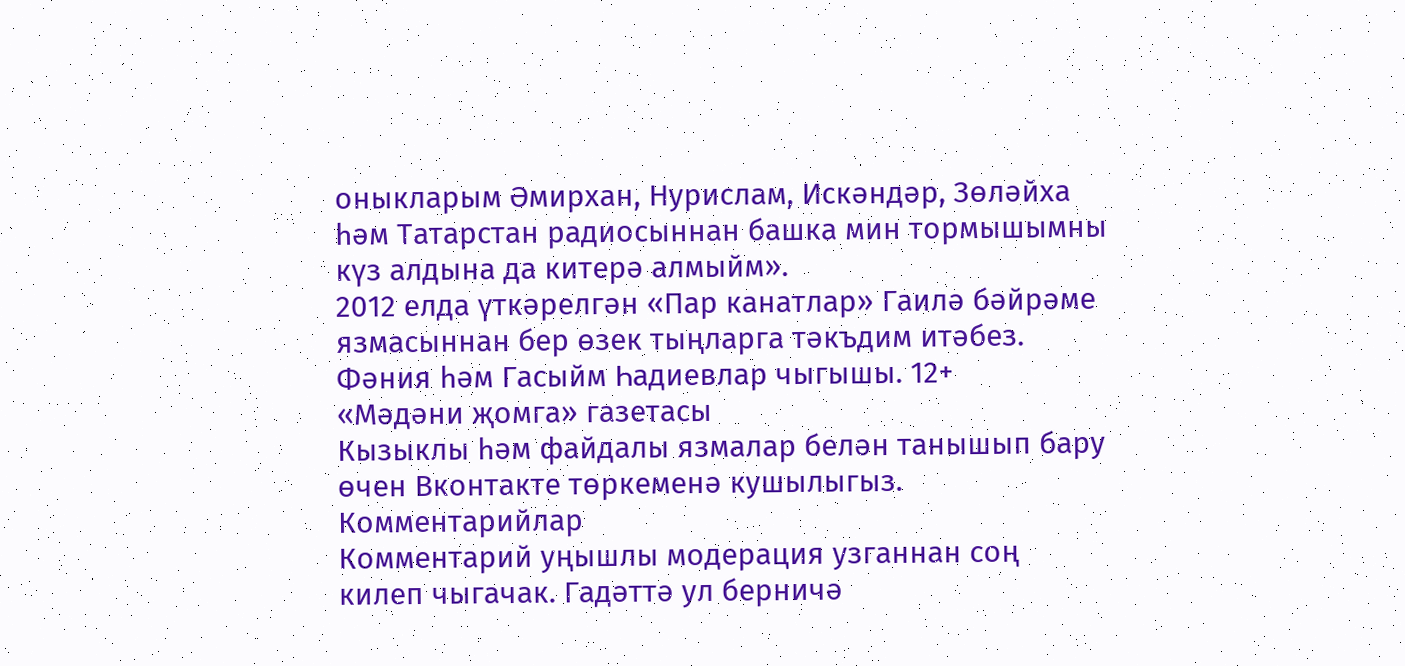оныкларым Әмирхан, Нурислам, Искәндәр, Зөләйха һәм Татарстан радиосыннан башка мин тормышымны күз алдына да китерә алмыйм».
2012 елда үткәрелгән «Пар канатлар» Гаилә бәйрәме язмасыннан бер өзек тыңларга тәкъдим итәбез. Фәния һәм Гасыйм Һадиевлар чыгышы. 12+
«Мәдәни җомга» газетасы
Кызыклы һәм файдалы язмалар белән танышып бару өчен Вконтакте төркеменә кушылыгыз.
Комментарийлар
Комментарий уңышлы модерация узганнан соң килеп чыгачак. Гадәттә ул берничә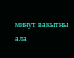минут вакытны ала